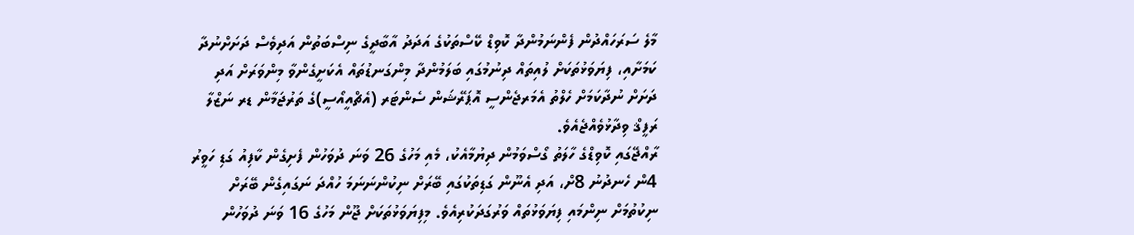މާލެ ސަރަހައްދުން ފެންނަމުންދާ ކޮވިޑް ކޭސްތަކުގެ އަދަދު އާބާދީގެ ނިސްބަތުން އަދިވެސް ދަށަށްނުދާ ކަމަށާއި، ފިޔަވަޅުތަކަށް ލުއިތައް ދިނުމުގައި ބަލަމުންދާ މިންގަނޑުތައް އެކަށީގެންވާ މިންވަރަށް އަދި ދަށަށް ނުދާކަމަށް ހެލްތު އެމަރޖެންސީ އޮޕަރޭޝަން ސެންޓަރ (އެޗްއީއޯސީ)ގެ ތަރުޖަމާން ޑރ ނަޒްލާ ރަފީޤް ވިދާޅުވެއްޖެއެވެ.
ރާއްޖޭގައި ކޮވިޑްގެ ހާލަތު ގޯސްވަމުން ދިޔުމާއެކު، މެއި މަހުގެ 26 ވަނަ ދުވަހުން ފެށިގެން ކާފިއު ގަޑި ހަވީރު 4ން ހެނދުނު 8ށް، އަދި އެނޫން ގަޑިތަކުގައި ބޭރަށް ނިކުންނަނަމަ ހުއްދަ ނަގައިގެން ބޭރަށް ނިކުތުމަށް ނިންމައި ފިޔަވަޅުތައް ވަރުގަދަކުރިއެވެ. މިފިޔަވަޅުތަކަށް ޖޫން މަހުގެ 16 ވަނަ ދުވަހުން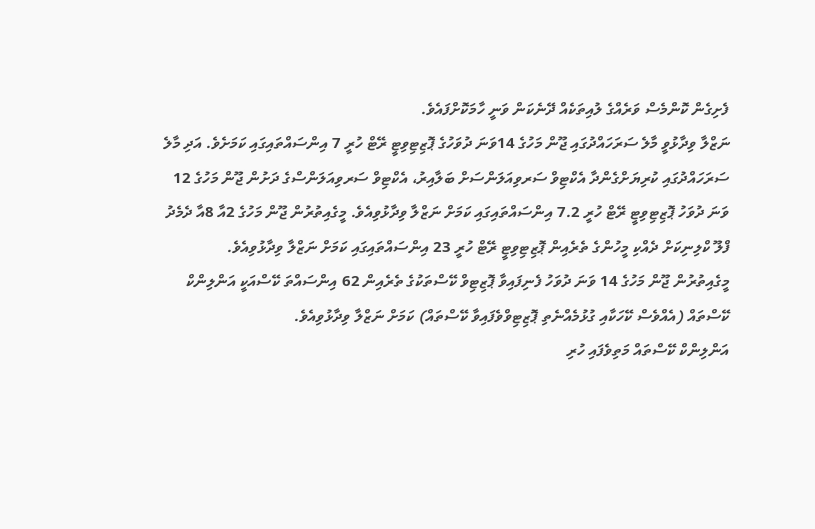ފެށިގެން ކޮންމެސް ވަރެއްގެ ލުއިތަކެއް ދޭނެކަން ވަނީ ހާމަކޮށްފައެވެ.
ނަޒްލާ ވިދާޅުވީ މާލެ ސަރަހައްދުގައި ޖޫން މަހުގެ 14ވަނަ ދުވަހުގެ ޕޮޒިޓިވިޓީ ރޭޓް ހުރީ 7 އިންސައްތައިގައި ކަމަށެވެ. އަދި މާލެ ސަރަހައްދުގައި ކުރިޔަށްގެންދާ އެކްޓިވް ސަރވިއަލަންސަށް ބަލާއިރު، އެކްޓިވް ސަރވިއަލަންސްގެ ދަށުން ޖޫން މަހުގެ 12 ވަނަ ދުވަހު ޕޮޒިޓިވިޓީ ރޭޓް ހުރީ 7.2 އިންސައްތައިގައި ކަމަށް ނަޒްލާ ވިދާޅުވިއެވެ. މީގެއިތުރުން ޖޫން މަހުގެ 2އާ 8އާ ދެމެދު ފްލޫ ކްލިނިކަށް ދެއްކި މީހުންގެ ތެރެއިން ޕޮޒިޓިވިޓީ ރޭޓް ހުރީ 23 އިންސައްތައިގައި ކަމަށް ނަޒްލާ ވިދާޅުވިއެވެ.
މީގެއިތުރުން ޖޫން މަހުގެ 14 ވަނަ ދުވަހު ފެނިފައިވާ ޕޮޒިޓިވް ކޭސްތަކުގެ ތެރެއިން 62 އިންސައްތަ ކޭސްއަކީ އަންލިންކް ކޭސްތައް (އެއްވެސް ކޭހަކާއި ގުޅުމެއްނެތި ޕޮޒިޓިވްވެފައިވާ ކޭސްތައް) ކަމަށް ނަޒްލާ ވިދާޅުވިއެވެ.
އަންލިންކް ކޭސްތައް މަތިވެފައި ހުރި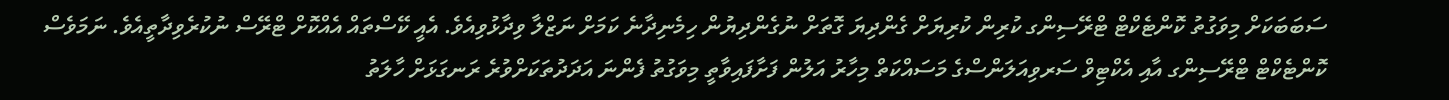ސަބަބަކަށް މިވަގުތު ކޮންޓެކްޓް ޓްރޭސިންގ ކުރިން ކުރިޔަށް ގެންދިޔަ ގޮތަށް ނުގެންދިޔުން ހިމެނިދާނެ ކަމަށް ނަޒްލާ ވިދާޅުވިއެވެ. އެއީ ކޭސްތައް އެއްކޮށް ޓްރޭސް ނުކުރެވިދާތީއެވެ. ނަމަވެސް ކޮންޓެކްޓް ޓްރޭސިންގ އާއި އެކްޓިވް ސަރވިއަލަންސްގެ މަސައްކަތް މިހާރު އަލުން ފަށާފައިވާތީ މިވަގުތު ފެންނަ އަދަދުތަކަށްވުރެ ރަނގަޅަށް ހާލަތު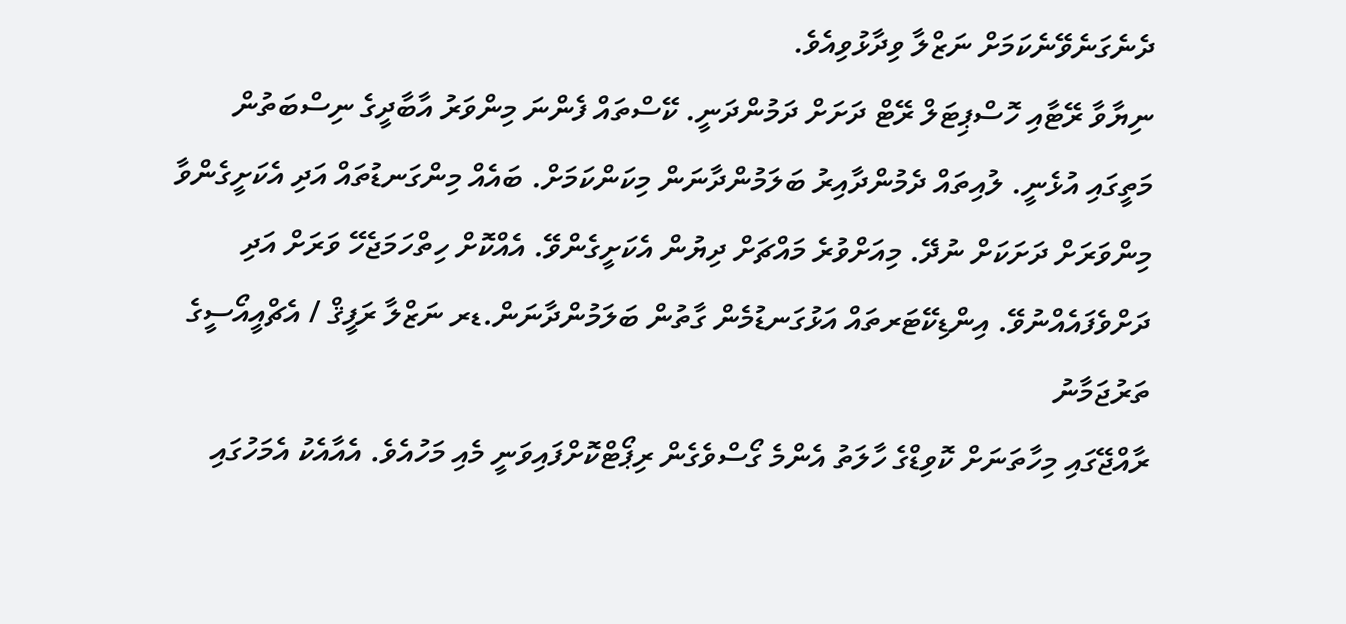ދެނެގަނެވޭނެކަމަށް ނަޒްލާ ވިދާޅުވިއެވެ.
ނިޔާވާ ރޭޓާއި ހޮސްޕިޓަލް ރޭޓް ދަށަށް ދަމުންދަނީ. ކޭސްތައް ފެންނަ މިންވަރު އާބާދީގެ ނިސްބަތުން މަތީގައި އުޅެނީ. ލުއިތައް ދެމުންދާއިރު ބަލަމުންދާނަން މިކަންކަމަށް. ބައެއް މިންގަނޑުތައް އަދި އެކަށީގެންވާ މިންވަރަށް ދަށަކަށް ނުދޭ. މިއަށްވުރެ މައްޗަށް ދިޔުން އެކަށީގެންވޭ. އެއްކޮށް ހިތްހަމަޖެހޭ ވަރަށް އަދި ދަށްވެފައެއްނުވޭ. އިންޑިކޭޓަރތައް އަޅުގަނޑުމެން ގާތުން ބަލަމުންދާނަން.ޑރ ނަޒްލާ ރަފީޤް / އެޗްއީއޯސީގެ ތަރުޖަމާނު
ރާއްޖޭގައި މިހާތަނަށް ކޮވިޑްގެ ހާލަތު އެންމެ ގޯސްވެގެން ރިޕޯޓްކޮށްފައިވަނީ މެއި މަހުއެވެ. އެއާއެކު އެމަހުގައި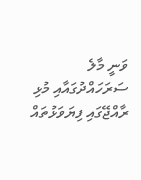ވަނީ މާލެ ސަރަހައްދުގައާއި މުޅި ރާއްޖޭގައި ފިޔަވަޅުތައް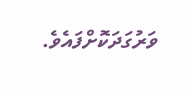ވަރުގަދަކޮށްފައެވެ.